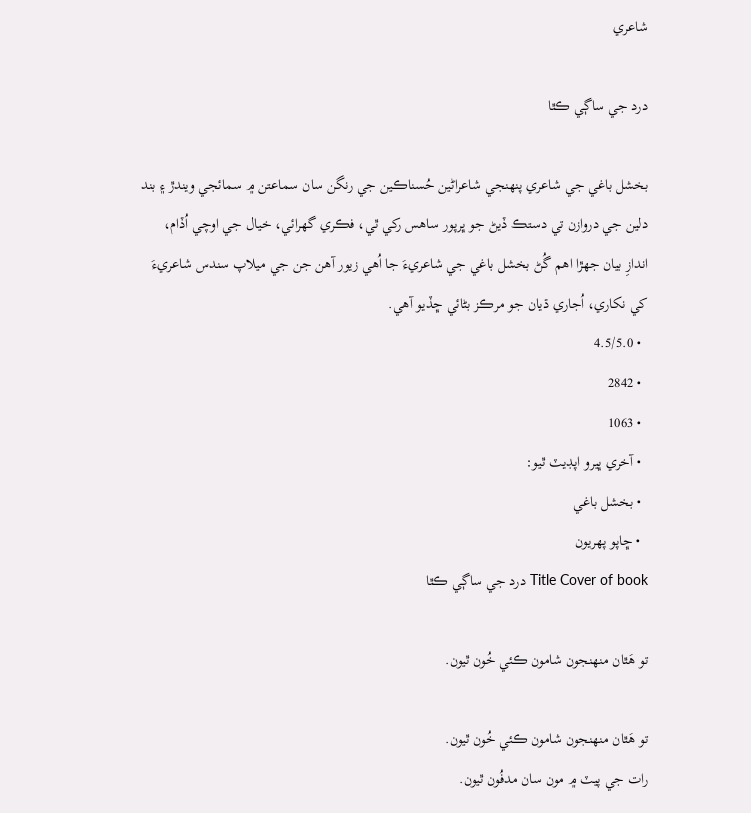شاعري

درد جي ساڳي ڪٿا

بخشل باغي جي شاعري پنهنجي شاعراڻين حُسناڪين جي رنگن سان سماعتن ۾ سمائجي ويندڙ ۽ بند دلين جي دروازن تي دستڪ ڏيڻ جو ڀرپور ساهس رکي ٿي، فڪري گهرائي، خيال جي اوچي اُڏام، اندازِ بيان جهڙا اهم گُڻ بخشل باغي جي شاعريءَ جا اُهي زيور آهن جن جي ميلاپ سندس شاعريءَ کي نکاري، اُجاري ڌيان جو مرڪز بڻائي ڇڏيو آهي.
  • 4.5/5.0
  • 2842
  • 1063
  • آخري ڀيرو اپڊيٽ ٿيو:
  • بخشل باغي
  • ڇاپو پھريون
Title Cover of book درد جي ساڳي ڪٿا

تو هَٿان منهنجون شامون ڪئي خُون ٿيون.

تو هَٿان منهنجون شامون ڪئي خُون ٿيون.
رات جي پيٽ ۾ مون سان مدفُون ٿيون.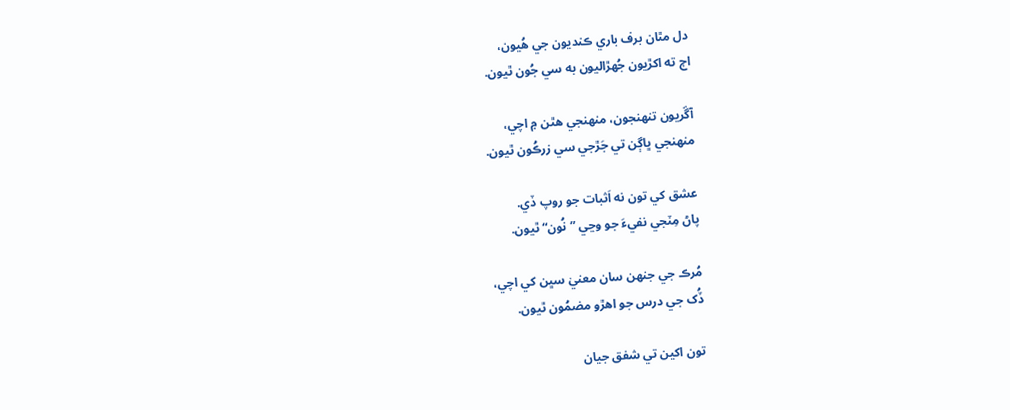دل مٿان برف باري ڪنديون جي هُيون،
اڄ ته اکڙيون جُهڙاليون به سي جُون ٿيون.

آڱريون تنهنجون، منهنجي هٿن ۾ اچي،
منهنجي ڀاڳن تي جَڙجي سي زرڪُون ٿيون.

عشق کي تون نه اَثبات جو روپ ڏي.
پاڻ مِٽجي نفيءَ جو وڃي ”نُون“ ٿيون.

مُرڪ جي جنهن سان معنيٰ سڀن کي اچي،
ڏُک جي درس جو اهڙو مضمُون ٿيون.

تون اکين تي شفق جيان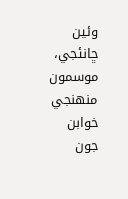وئين ڇانئجي،
موسمون منهنجي خوابن جون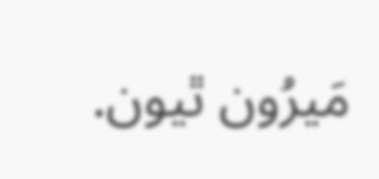مَيرُون ٿيون.